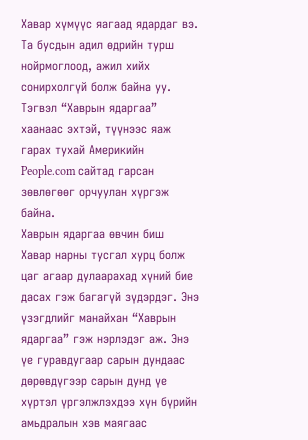Хавар хүмүүс яагаад ядардаг вэ. Та бусдын адил өдрийн турш нойрмоглоод, ажил хийх сонирхолгүй болж байна уу. Тэгвэл “Хаврын ядаргаа” хаанаас эхтэй, түүнээс яаж гарах тухай Америкийн People.com сайтад гарсан зөвлөгөөг орчуулан хүргэж байна.
Хаврын ядаргаа өвчин биш
Хавар нарны тусгал хурц болж цаг агаар дулаарахад хүний бие дасах гэж багагүй зүдэрдэг. Энэ үзэгдлийг манайхан “Хаврын ядаргаа” гэж нэрлэдэг аж. Энэ үе гуравдугаар сарын дундаас дөрөвдүгээр сарын дунд үе хүртэл үргэлжлэхдээ хүн бүрийн амьдралын хэв маягаас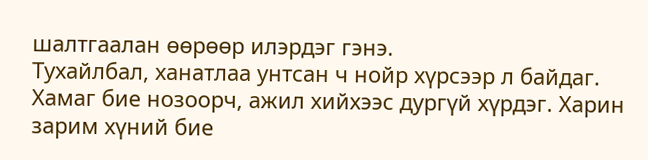шалтгаалан өөрөөр илэрдэг гэнэ.
Тухайлбал, ханатлаа унтсан ч нойр хүрсээр л байдаг. Хамаг бие нозоорч, ажил хийхээс дургүй хүрдэг. Харин зарим хүний бие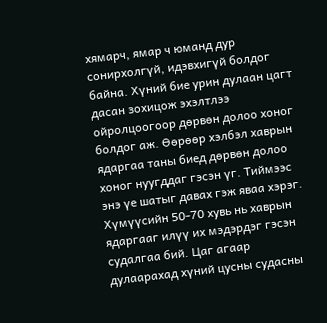хямарч, ямар ч юманд дур сонирхолгүй, идэвхигүй болдог байна. Хүний бие урин дулаан цагт дасан зохицож эхэлтлээ ойролцоогоор дөрвөн долоо хоног болдог аж. Өөрөөр хэлбэл хаврын ядаргаа таны биед дөрвөн долоо хоног нуугддаг гэсэн үг. Тиймээс энэ үе шатыг давах гэж яваа хэрэг.
Хүмүүсийн 50-70 хувь нь хаврын ядаргааг илүү их мэдэрдэг гэсэн судалгаа бий. Цаг агаар дулаарахад хүний цусны судасны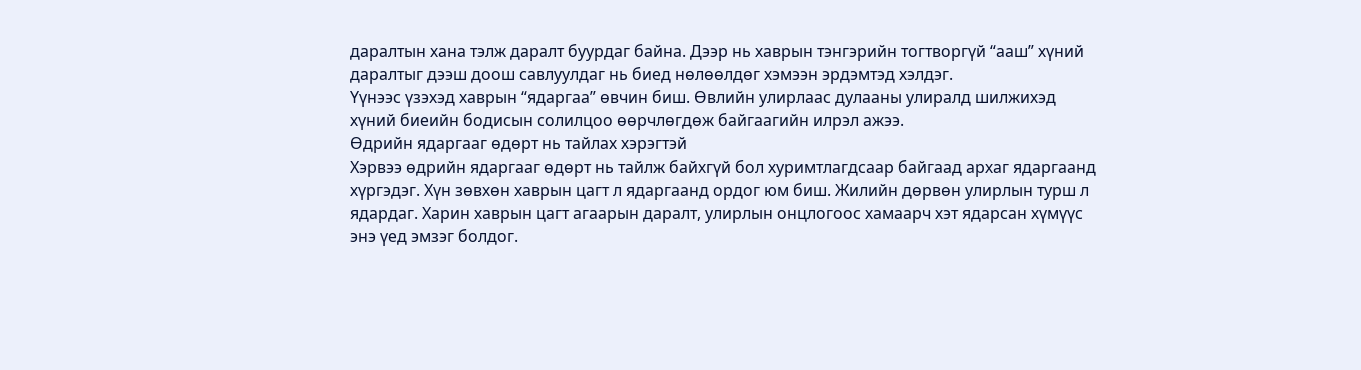даралтын хана тэлж даралт буурдаг байна. Дээр нь хаврын тэнгэрийн тогтворгүй “ааш” хүний даралтыг дээш доош савлуулдаг нь биед нөлөөлдөг хэмээн эрдэмтэд хэлдэг.
Үүнээс үзэхэд хаврын “ядаргаа” өвчин биш. Өвлийн улирлаас дулааны улиралд шилжихэд хүний биеийн бодисын солилцоо өөрчлөгдөж байгаагийн илрэл ажээ.
Өдрийн ядаргааг өдөрт нь тайлах хэрэгтэй
Хэрвээ өдрийн ядаргааг өдөрт нь тайлж байхгүй бол хуримтлагдсаар байгаад архаг ядаргаанд хүргэдэг. Хүн зөвхөн хаврын цагт л ядаргаанд ордог юм биш. Жилийн дөрвөн улирлын турш л ядардаг. Харин хаврын цагт агаарын даралт, улирлын онцлогоос хамаарч хэт ядарсан хүмүүс энэ үед эмзэг болдог.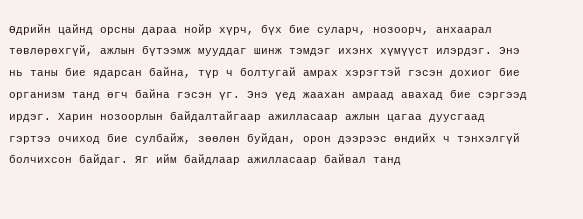Өдрийн цайнд орсны дараа нойр хүрч, бүх бие суларч, нозоорч, анхаарал төвлөрөхгүй, ажлын бүтээмж мууддаг шинж тэмдэг ихэнх хүмүүст илэрдэг. Энэ нь таны бие ядарсан байна, түр ч болтугай амрах хэрэгтэй гэсэн дохиог бие организм танд өгч байна гэсэн үг. Энэ үед жаахан амраад авахад бие сэргээд ирдэг. Харин нозоорлын байдалтайгаар ажилласаар ажлын цагаа дуусгаад гэртээ очиход бие сулбайж, зөөлөн буйдан, орон дээрээс өндийх ч тэнхэлгүй болчихсон байдаг. Яг ийм байдлаар ажилласаар байвал танд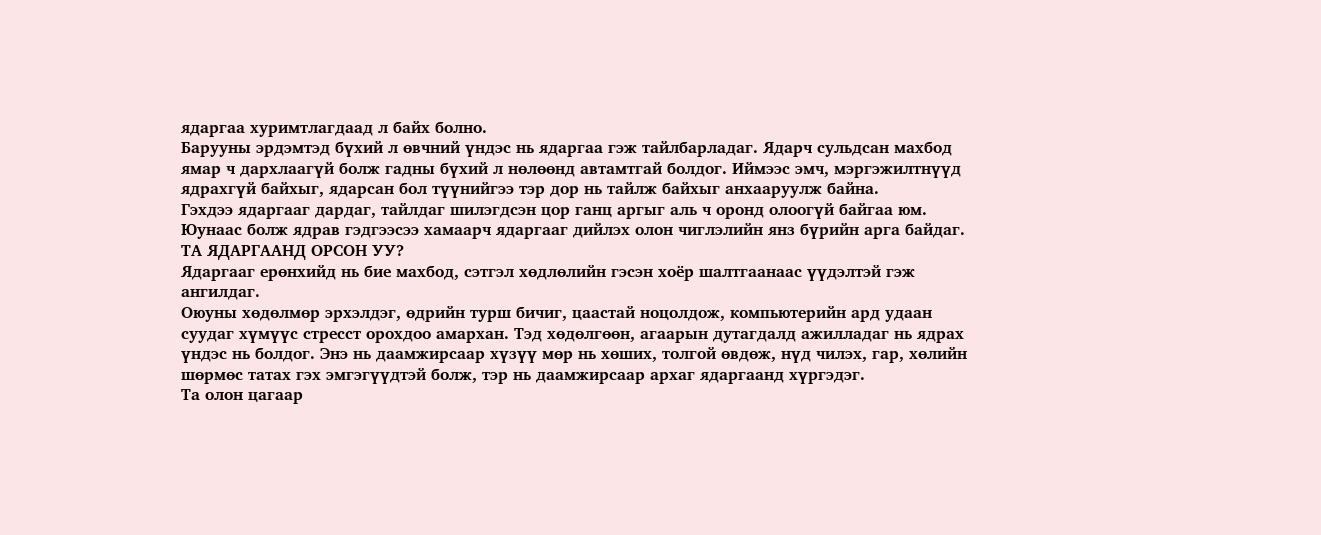ядаргаа хуримтлагдаад л байх болно.
Барууны эрдэмтэд бүхий л өвчний үндэс нь ядаргаа гэж тайлбарладаг. Ядарч сульдсан махбод ямар ч дархлаагүй болж гадны бүхий л нөлөөнд автамтгай болдог. Иймээс эмч, мэргэжилтнүүд ядрахгүй байхыг, ядарсан бол түүнийгээ тэр дор нь тайлж байхыг анхааруулж байна.
Гэхдээ ядаргааг дардаг, тайлдаг шилэгдсэн цор ганц аргыг аль ч оронд олоогүй байгаа юм. Юунаас болж ядрав гэдгээсээ хамаарч ядаргааг дийлэх олон чиглэлийн янз бүрийн арга байдаг.
ТА ЯДАРГААНД ОРСОН УУ?
Ядаргааг ерөнхийд нь бие махбод, сэтгэл хөдлөлийн гэсэн хоёр шалтгаанаас үүдэлтэй гэж ангилдаг.
Оюуны хөдөлмөр эрхэлдэг, өдрийн турш бичиг, цаастай ноцолдож, компьютерийн ард удаан суудаг хүмүүс стресст орохдоо амархан. Тэд хөдөлгөөн, агаарын дутагдалд ажилладаг нь ядрах үндэс нь болдог. Энэ нь даамжирсаар хүзүү мөр нь хөших, толгой өвдөж, нүд чилэх, гар, хөлийн шөрмөс татах гэх эмгэгүүдтэй болж, тэр нь даамжирсаар архаг ядаргаанд хүргэдэг.
Та олон цагаар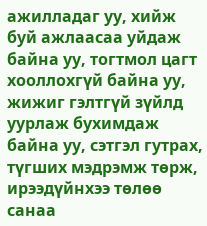ажилладаг уу, хийж буй ажлаасаа уйдаж байна уу, тогтмол цагт хооллохгүй байна уу, жижиг гэлтгүй зүйлд уурлаж бухимдаж байна уу, сэтгэл гутрах, түгших мэдрэмж төрж, ирээдүйнхээ төлөө санаа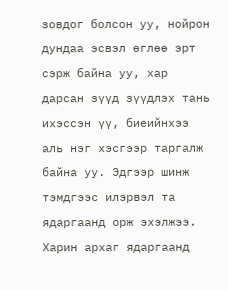зовдог болсон уу, нойрон дундаа эсвэл өглөө эрт сэрж байна уу, хар дарсан зүүд зүүдлэх тань ихэссэн үү, биеийнхээ аль нэг хэсгээр таргалж байна уу. Эдгээр шинж тэмдгээс илэрвэл та ядаргаанд орж эхэлжээ.
Харин архаг ядаргаанд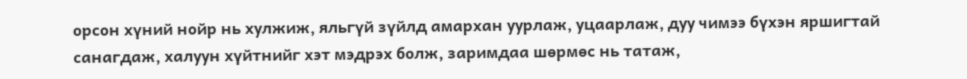орсон хүний нойр нь хулжиж, яльгүй зүйлд амархан уурлаж, уцаарлаж, дуу чимээ бүхэн яршигтай санагдаж, халуун хүйтнийг хэт мэдрэх болж, заримдаа шөрмөс нь татаж,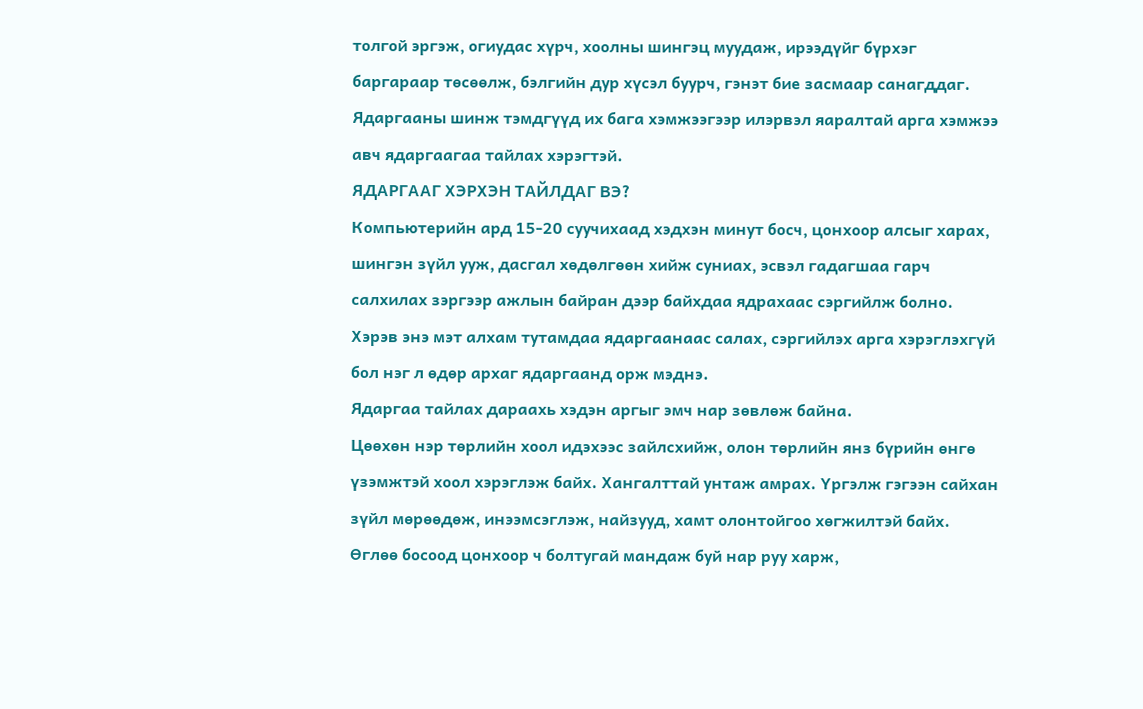толгой эргэж, огиудас хүрч, хоолны шингэц муудаж, ирээдүйг бүрхэг баргараар төсөөлж, бэлгийн дур хүсэл буурч, гэнэт бие засмаар санагддаг.
Ядаргааны шинж тэмдгүүд их бага хэмжээгээр илэрвэл яаралтай арга хэмжээ авч ядаргаагаа тайлах хэрэгтэй.
ЯДАРГААГ ХЭРХЭН ТАЙЛДАГ ВЭ?
Компьютерийн ард 15-20 суучихаад хэдхэн минут босч, цонхоор алсыг харах, шингэн зүйл ууж, дасгал хөдөлгөөн хийж суниах, эсвэл гадагшаа гарч салхилах зэргээр ажлын байран дээр байхдаа ядрахаас сэргийлж болно. Хэрэв энэ мэт алхам тутамдаа ядаргаанаас салах, сэргийлэх арга хэрэглэхгүй бол нэг л өдөр архаг ядаргаанд орж мэднэ.
Ядаргаа тайлах дараахь хэдэн аргыг эмч нар зөвлөж байна.
Цөөхөн нэр төрлийн хоол идэхээс зайлсхийж, олон төрлийн янз бүрийн өнгө үзэмжтэй хоол хэрэглэж байх. Хангалттай унтаж амрах. Үргэлж гэгээн сайхан зүйл мөрөөдөж, инээмсэглэж, найзууд, хамт олонтойгоо хөгжилтэй байх. Өглөө босоод цонхоор ч болтугай мандаж буй нар руу харж,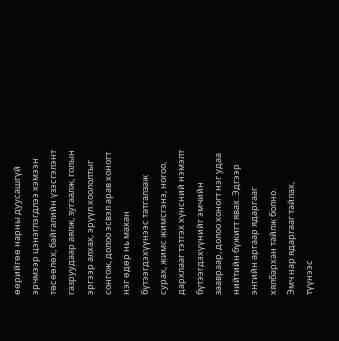өөрийгөө нарны дуусашгүй эрчмээр цэнэглэгдлээ хэмээн төсөөлөх, байгалийн үзэсгэлэнт газруудаар аялж, зугаалж, голын эргээр алхах, эрүүл хоололтыг сонгож, долоо эсвэл арав хоногт нэг өдөр нь махан бүтээгдэхүүнээс татгалзаж сурах, жимс жимсгэнэ, ногоо, дархлааг тэтгэх хүнсний нэмэлт бүтээгдэхүүнийг эмчийн заавраар, долоо хоногт нэг удаа нийтийн бүжигт явах. Эдгээр энгийн аргаар ядаргааг хялбархан тайлж болно.
Эмч нар ядаргааг тайлах, түүнээс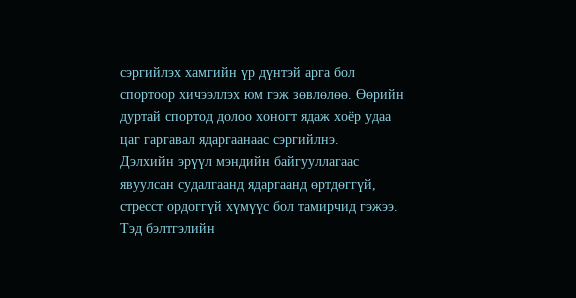сэргийлэх хамгийн үр дүнтэй арга бол спортоор хичээллэх юм гэж зөвлөлөө. Өөрийн дуртай спортод долоо хоногт ядаж хоёр удаа цаг гаргавал ядаргаанаас сэргийлнэ.
Дэлхийн эрүүл мэндийн байгууллагаас явуулсан судалгаанд ядаргаанд өртдөггүй, стресст ордоггүй хүмүүс бол тамирчид гэжээ. Тэд бэлтгэлийн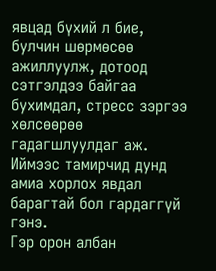явцад бүхий л бие, булчин шөрмөсөө ажиллуулж, дотоод сэтгэлдээ байгаа бухимдал, стресс зэргээ хөлсөөрөө гадагшлуулдаг аж. Иймээс тамирчид дунд амиа хорлох явдал барагтай бол гардаггүй гэнэ.
Гэр орон албан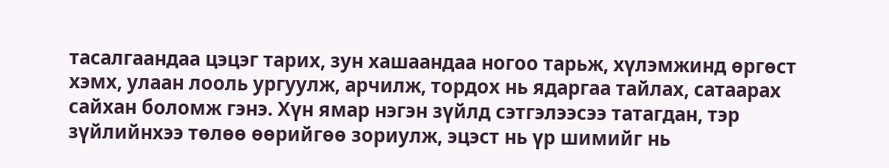тасалгаандаа цэцэг тарих, зун хашаандаа ногоо тарьж, хүлэмжинд өргөст хэмх, улаан лооль ургуулж, арчилж, тордох нь ядаргаа тайлах, сатаарах сайхан боломж гэнэ. Хүн ямар нэгэн зүйлд сэтгэлээсээ татагдан, тэр зүйлийнхээ төлөө өөрийгөө зориулж, эцэст нь үр шимийг нь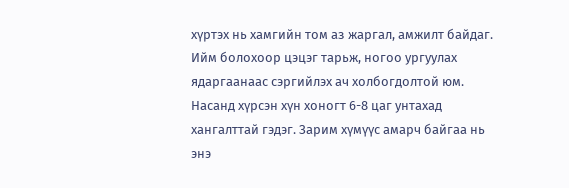хүртэх нь хамгийн том аз жаргал, амжилт байдаг. Ийм болохоор цэцэг тарьж, ногоо ургуулах ядаргаанаас сэргийлэх ач холбогдолтой юм.
Насанд хүрсэн хүн хоногт 6-8 цаг унтахад хангалттай гэдэг. Зарим хүмүүс амарч байгаа нь энэ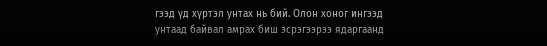гээд үд хүртэл унтах нь бий. Олон хоног ингээд унтаад байвал амрах биш эсрэгээрээ ядаргаанд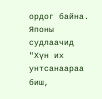ордог байна. Японы судлаачид "Хүн их унтсанаараа биш,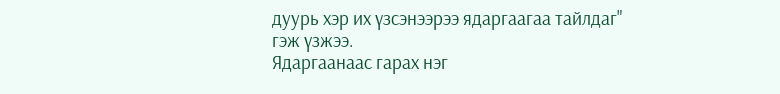дуурь хэр их үзсэнээрээ ядаргаагаа тайлдаг" гэж үзжээ.
Ядаргаанаас гарах нэг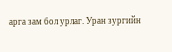арга зам бол урлаг. Уран зургийн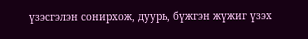үзэсгэлэн сонирхож, дуурь, бүжгэн жүжиг үзэх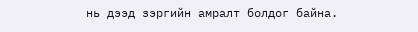нь дээд зэргийн амралт болдог байна.